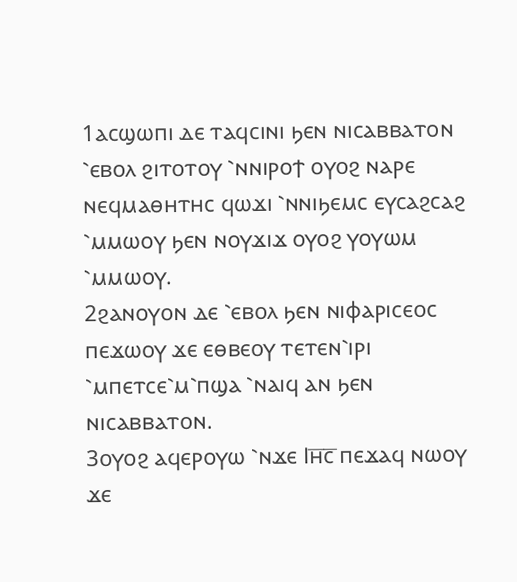1ⲁⲥϣⲱⲡⲓ ⲇⲉ ⲧⲁϥⲥⲓⲛⲓ ϧⲉⲛ ⲛⲓⲥⲁⲃⲃⲁⲧⲟⲛ ⳿ⲉⲃⲟⲗ ϩⲓⲧⲟⲧⲟⲩ ⳿ⲛⲛⲓⲣⲟϯ ⲟⲩⲟϩ ⲛⲁⲣⲉ ⲛⲉϥⲙⲁⲑⲏⲧⲏⲥ ϥⲱϫⲓ ⳿ⲛⲛⲓϧⲉⲙⲥ ⲉⲩⲥⲁϩⲥⲁϩ ⳿ⲙⲙⲱⲟⲩ ϧⲉⲛ ⲛⲟⲩϫⲓϫ ⲟⲩⲟϩ ⲩⲟⲩⲱⲙ ⳿ⲙⲙⲱⲟⲩ.
2ϩⲁⲛⲟⲩⲟⲛ ⲇⲉ ⳿ⲉⲃⲟⲗ ϧⲉⲛ ⲛⲓⲫⲁⲣⲓⲥⲉⲟⲥ ⲡⲉϫⲱⲟⲩ ϫⲉ ⲉⲑⲃⲉⲟⲩ ⲧⲉⲧⲉⲛ⳿ⲓⲣⲓ ⳿ⲙⲡⲉⲧⲥⲉ⳿ⲙ⳿ⲡϣⲁ ⳿ⲛⲁⲓϥ ⲁⲛ ϧⲉⲛ ⲛⲓⲥⲁⲃⲃⲁⲧⲟⲛ.
3ⲟⲩⲟϩ ⲁϥⲉⲣⲟⲩⲱ ⳿ⲛϫⲉ Ⲓⲏ̅ⲥ̅ ⲡⲉϫⲁϥ ⲛⲱⲟⲩ ϫⲉ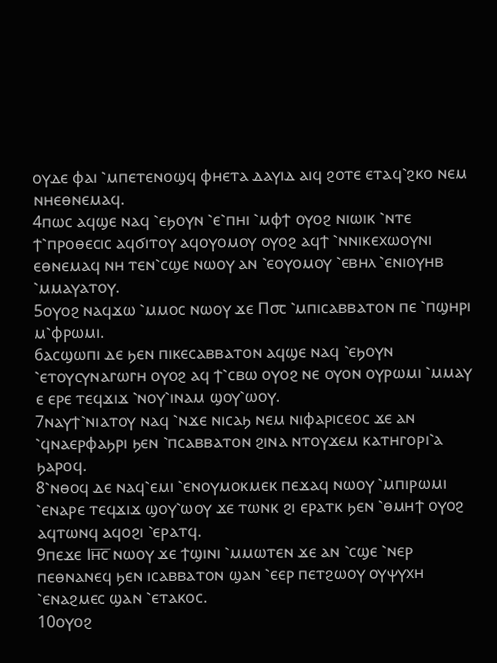ⲟⲩⲇⲉ ⲫⲁⲓ ⳿ⲙⲡⲉⲧⲉⲛⲟϣϥ ⲫⲏⲉⲧⲁ ⲇⲁⲩⲓⲇ ⲁⲓϥ ϩⲟⲧⲉ ⲉⲧⲁϥ⳿ϩⲕⲟ ⲛⲉⲙ ⲛⲏⲉⲑⲛⲉⲙⲁϥ.
4ⲡⲱⲥ ⲁϥϣⲉ ⲛⲁϥ ⳿ⲉϧⲟⲩⲛ ⳿ⲉ⳿ⲡⲏⲓ ⳿ⲙⲫϯ ⲟⲩⲟϩ ⲛⲓⲱⲓⲕ ⳿ⲛⲧⲉ ϯ⳿ⲡⲣⲟⲑⲉⲥⲓⲥ ⲁϥϭⲓⲧⲟⲩ ⲁϥⲟⲩⲟⲙⲟⲩ ⲟⲩⲟϩ ⲁϥϯ ⳿ⲛⲛⲓⲕⲉⲭⲱⲟⲩⲛⲓ ⲉⲑⲛⲉⲙⲁϥ ⲛⲏ ⲧⲉⲛ⳿ⲥϣⲉ ⲛⲱⲟⲩ ⲁⲛ ⳿ⲉⲟⲩⲟⲙⲟⲩ ⳿ⲉⲃⲏⲗ ⳿ⲉⲛⲓⲟⲩⲏⲃ ⳿ⲙⲙⲁⲩⲁⲧⲟⲩ.
5ⲟⲩⲟϩ ⲛⲁϥϫⲱ ⳿ⲙⲙⲟⲥ ⲛⲱⲟⲩ ϫⲉ Ⲡ⳪ ⳿ⲙⲡⲓⲥⲁⲃⲃⲁⲧⲟⲛ ⲡⲉ ⳿ⲡϣⲏⲣⲓ ⲙ⳿ⲫⲣⲱⲙⲓ.
6ⲁⲥϣⲱⲡⲓ ⲇⲉ ϧⲉⲛ ⲡⲓⲕⲉⲥⲁⲃⲃⲁⲧⲟⲛ ⲁϥϣⲉ ⲛⲁϥ ⳿ⲉϧⲟⲩⲛ ⳿ⲉⲧⲟⲩⲥⲩⲛⲁⲅⲱⲅⲏ ⲟⲩⲟϩ ⲁϥ ϯ⳿ⲥⲃⲱ ⲟⲩⲟϩ ⲛⲉ ⲟⲩⲟⲛ ⲟⲩⲣⲱⲙⲓ ⳿ⲙⲙⲁⲩ ⲉ ⲉⲣⲉ ⲧⲉϥϫⲓϫ ⳿ⲛⲟⲩ⳿ⲓⲛⲁⲙ ϣⲟⲩ⳿ⲱⲟⲩ.
7ⲛⲁⲩϯ⳿ⲛⲓⲁⲧⲟⲩ ⲛⲁϥ ⳿ⲛϫⲉ ⲛⲓⲥⲁϧ ⲛⲉⲙ ⲛⲓⲫⲁⲣⲓⲥⲉⲟⲥ ϫⲉ ⲁⲛ ⳿ϥⲛⲁⲉⲣⲫⲁϧⲣⲓ ϧⲉⲛ ⳿ⲡⲥⲁⲃⲃⲁⲧⲟⲛ ϩⲓⲛⲁ ⲛⲧⲟⲩϫⲉⲙ ⲕⲁⲧⲏⲅⲟⲣⲓ⳿ⲁ ϧⲁⲣⲟϥ.
8⳿ⲛⲑⲟϥ ⲇⲉ ⲛⲁϥ⳿ⲉⲙⲓ ⳿ⲉⲛⲟⲩⲙⲟⲕⲙⲉⲕ ⲡⲉϫⲁϥ ⲛⲱⲟⲩ ⳿ⲙⲡⲓⲣⲱⲙⲓ ⳿ⲉⲛⲁⲣⲉ ⲧⲉϥϫⲓϫ ϣⲟⲩ⳿ⲱⲟⲩ ϫⲉ ⲧⲱⲛⲕ ϩⲓ ⲉⲣⲁⲧⲕ ϧⲉⲛ ⳿ⲑⲙⲏϯ ⲟⲩⲟϩ ⲁϥⲧⲱⲛϥ ⲁϥⲟϩⲓ ⳿ⲉⲣⲁⲧϥ.
9ⲡⲉϫⲉ Ⲓⲏ̅ⲥ̅ ⲛⲱⲟⲩ ϫⲉ ϯϣⲓⲛⲓ ⳿ⲙⲙⲱⲧⲉⲛ ϫⲉ ⲁⲛ ⳿ⲥϣⲉ ⳿ⲛⲉⲣ ⲡⲉⲑⲛⲁⲛⲉϥ ϧⲉⲛ ⲓⲥⲁⲃⲃⲁⲧⲟⲛ ϣⲁⲛ ⳿ⲉⲉⲣ ⲡⲉⲧϩⲱⲟⲩ ⲟⲩⲯⲩⲭⲏ ⳿ⲉⲛⲁϩⲙⲉⲥ ϣⲁⲛ ⳿ⲉⲧⲁⲕⲟⲥ.
10ⲟⲩⲟϩ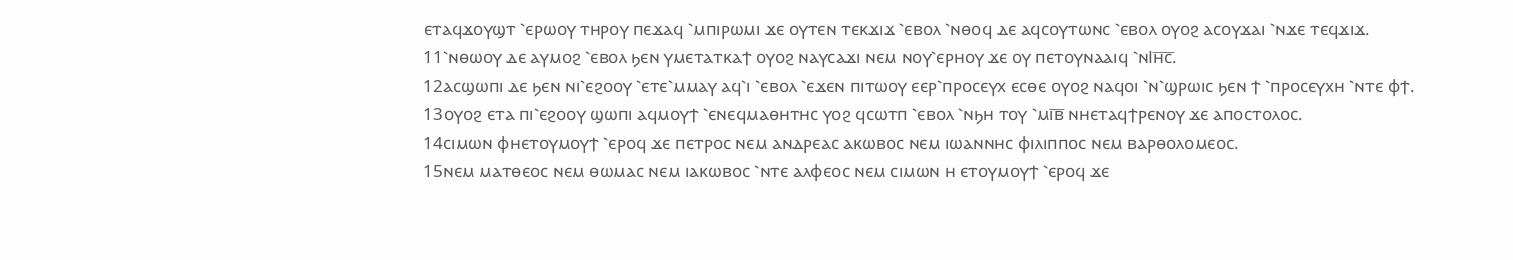ⲉⲧⲁϥϫⲟⲩϣⲧ ⳿ⲉⲣⲱⲟⲩ ⲧⲏⲣⲟⲩ ⲡⲉϫⲁϥ ⳿ⲙⲡⲓⲣⲱⲙⲓ ϫⲉ ⲟⲩⲧⲉⲛ ⲧⲉⲕϫⲓϫ ⳿ⲉⲃⲟⲗ ⳿ⲛⲑⲟϥ ⲇⲉ ⲁϥⲥⲟⲩⲧⲱⲛⲥ ⳿ⲉⲃⲟⲗ ⲟⲩⲟϩ ⲁⲥⲟⲩϫⲁⲓ ⳿ⲛϫⲉ ⲧⲉϥϫⲓϫ.
11⳿ⲛⲑⲱⲟⲩ ⲇⲉ ⲁⲩⲙⲟϩ ⳿ⲉⲃⲟⲗ ϧⲉⲛ ⲩⲙⲉⲧⲁⲧⲕⲁϯ ⲟⲩⲟϩ ⲛⲁⲩⲥⲁϫⲓ ⲛⲉⲙ ⲛⲟⲩ⳿ⲉⲣⲏⲟⲩ ϫⲉ ⲟⲩ ⲡⲉⲧⲟⲩⲛⲁⲁⲓϥ ⳿ⲛⲒⲏ̅ⲥ̅.
12ⲁⲥϣⲱⲡⲓ ⲇⲉ ϧⲉⲛ ⲛⲓ⳿ⲉϩⲟⲟⲩ ⳿ⲉⲧⲉ⳿ⲙⲙⲁⲩ ⲁϥ⳿ⲓ ⳿ⲉⲃⲟⲗ ⳿ⲉϫⲉⲛ ⲡⲓⲧⲱⲟⲩ ⲉⲉⲣ⳿ⲡⲣⲟⲥⲉⲩⲭ ⲉⲥⲑⲉ ⲟⲩⲟϩ ⲛⲁϥⲟⲓ ⳿ⲛ⳿ϣⲣⲱⲓⲥ ϧⲉⲛ ϯ ⳿ⲡⲣⲟⲥⲉⲩⲭⲏ ⳿ⲛⲧⲉ ⲫϯ.
13ⲟⲩⲟϩ ⲉⲧⲁ ⲡⲓ⳿ⲉϩⲟⲟⲩ ϣⲱⲡⲓ ⲁϥⲙⲟⲩϯ ⳿ⲉⲛⲉϥⲙⲁⲑⲏⲧⲏⲥ ⲩⲟϩ ϥⲥⲱⲧⲡ ⳿ⲉⲃⲟⲗ ⳿ⲛϧⲏ ⲧⲟⲩ ⳿ⲙⲓ̅ⲃ̅ ⲛⲏⲉⲧⲁϥϯⲣⲉⲛⲟⲩ ϫⲉ ⲁⲡⲟⲥⲧⲟⲗⲟⲥ.
14ⲥⲓⲙⲱⲛ ⲫⲏⲉⲧⲟⲩⲙⲟⲩϯ ⳿ⲉⲣⲟϥ ϫⲉ ⲡⲉⲧⲣⲟⲥ ⲛⲉⲙ ⲁⲛⲇⲣⲉⲁⲥ ⲁⲕⲱⲃⲟⲥ ⲛⲉⲙ ⲓⲱⲁⲛⲛⲏⲥ ⲫⲓⲗⲓⲡⲡⲟⲥ ⲛⲉⲙ ⲃⲁⲣⲑⲟⲗⲟⲙⲉⲟⲥ.
15ⲛⲉⲙ ⲙⲁⲧⲑⲉⲟⲥ ⲛⲉⲙ ⲑⲱⲙⲁⲥ ⲛⲉⲙ ⲓⲁⲕⲱⲃⲟⲥ ⳿ⲛⲧⲉ ⲁⲗⲫⲉⲟⲥ ⲛⲉⲙ ⲥⲓⲙⲱⲛ ⲏ ⲉⲧⲟⲩⲙⲟⲩϯ ⳿ⲉⲣⲟϥ ϫⲉ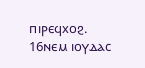ⲡⲓⲣⲉϥⲭⲟϩ.
16ⲛⲉⲙ ⲓⲟⲩⲇⲁⲥ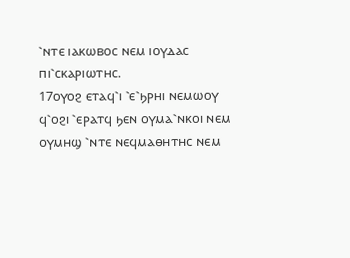⳿ⲛⲧⲉ ⲓⲁⲕⲱⲃⲟⲥ ⲛⲉⲙ ⲓⲟⲩⲇⲁⲥ ⲡⲓ⳿ⲥⲕⲁⲣⲓⲱⲧⲏⲥ.
17ⲟⲩⲟϩ ⲉⲧⲁϥ⳿ⲓ ⳿ⲉ⳿ϧⲣⲏⲓ ⲛⲉⲙⲱⲟⲩ ϥ⳿ⲟϩⲓ ⳿ⲉⲣⲁⲧϥ ϧⲉⲛ ⲟⲩⲙⲁ⳿ⲛⲕⲟⲓ ⲛⲉⲙ ⲟⲩⲙⲏϣ ⳿ⲛⲧⲉ ⲛⲉϥⲙⲁⲑⲏⲧⲏⲥ ⲛⲉⲙ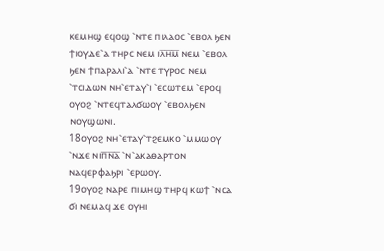ⲕⲉⲙⲏϣ ⲉϥⲟϣ ⳿ⲛⲧⲉ ⲡⲓⲗⲁⲟⲥ ⳿ⲉⲃⲟⲗ ϧⲉⲛ ϯⲓⲟⲩⲇⲉ⳿ⲁ ⲧⲏⲣⲥ ⲛⲉⲙ ⲓⲗ̅ⲏ̅ⲙ̅ ⲛⲉⲙ ⳿ⲉⲃⲟⲗ ϧⲉⲛ ϯⲡⲁⲣⲁⲗⲓ⳿ⲁ ⳿ⲛⲧⲉ ⲧⲩⲣⲟⲥ ⲛⲉⲙ ⳿ⲧⲥⲓⲇⲱⲛ ⲛⲏ⳿ⲉⲧⲁⲩ⳿ⲓ ⳿ⲉⲥⲱⲧⲉⲙ ⳿ⲉⲣⲟϥ ⲟⲩⲟϩ ⳿ⲛⲧⲉϥⲧⲁⲗϭⲱⲟⲩ ⳿ⲉⲃⲟⲗϧⲉⲛ ⲛⲟⲩϣⲱⲛⲓ.
18ⲟⲩⲟϩ ⲛⲏ⳿ⲉⲧⲁⲩ⳿ⲧϩⲉⲙⲕⲟ ⳿ⲙⲙⲱⲟⲩ ⳿ⲛϫⲉ ⲛⲓⲡ̅ⲛ̅ⲁ̅ ⳿ⲛ⳿ⲁⲕⲁⲑⲁⲣⲧⲟⲛ ⲛⲁϥⲉⲣⲫⲁϧⲣⲓ ⳿ⲉⲣⲱⲟⲩ.
19ⲟⲩⲟϩ ⲛⲁⲣⲉ ⲡⲓⲙⲏϣ ⲧⲏⲣϥ ⲕⲱϯ ⳿ⲛⲥⲁ ϭⲓ ⲛⲉⲙⲁϥ ϫⲉ ⲟⲩⲏⲓ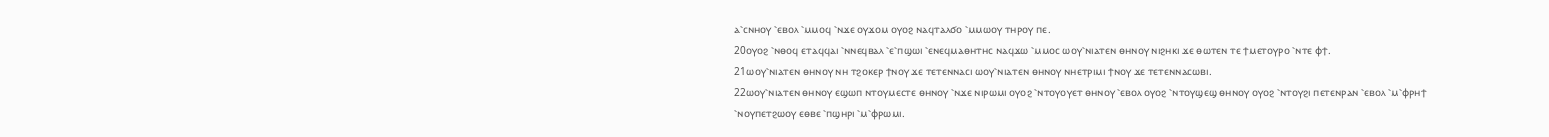ⲁ⳿ⲥⲛⲏⲟⲩ ⳿ⲉⲃⲟⲗ ⳿ⲙⲙⲟϥ ⳿ⲛϫⲉ ⲟⲩϫⲟⲙ ⲟⲩⲟϩ ⲛⲁϥⲧⲁⲗϭⲟ ⳿ⲙⲙⲱⲟⲩ ⲧⲏⲣⲟⲩ ⲡⲉ.
20ⲟⲩⲟϩ ⳿ⲛⲑⲟϥ ⲉⲧⲁϥϥⲁⲓ ⳿ⲛⲛⲉϥⲃⲁⲗ ⳿ⲉ⳿ⲡϣⲱⲓ ⳿ⲉⲛⲉϥⲙⲁⲑⲏⲧⲏⲥ ⲛⲁϥϫⲱ ⳿ⲙⲙⲟⲥ ⲱⲟⲩ⳿ⲛⲓⲁⲧⲉⲛ ⲑⲏⲛⲟⲩ ⲛⲓϩⲏⲕⲓ ϫⲉ ⲑⲱⲧⲉⲛ ⲧⲉ ϯⲙⲉⲧⲟⲩⲣⲟ ⳿ⲛⲧⲉ ⲫϯ.
21ⲱⲟⲩ⳿ⲛⲓⲁⲧⲉⲛ ⲑⲏⲛⲟⲩ ⲛⲏ ⲧϩⲟⲕⲉⲣ ϯⲛⲟⲩ ϫⲉ ⲧⲉⲧⲉⲛⲛⲁⲥⲓ ⲱⲟⲩ⳿ⲛⲓⲁⲧⲉⲛ ⲑⲏⲛⲟⲩ ⲛⲏⲉⲧⲣⲓⲙⲓ ϯⲛⲟⲩ ϫⲉ ⲧⲉⲧⲉⲛⲛⲁⲥⲱⲃⲓ.
22ⲱⲟⲩ⳿ⲛⲓⲁⲧⲉⲛ ⲑⲏⲛⲟⲩ ⲉϣⲱⲡ ⲛⲧⲟⲩⲙⲉⲥⲧⲉ ⲑⲏⲛⲟⲩ ⳿ⲛϫⲉ ⲛⲓⲣⲱⲙⲓ ⲟⲩⲟϩ ⳿ⲛⲧⲟⲩⲟⲩⲉⲧ ⲑⲏⲛⲟⲩ ⳿ⲉⲃⲟⲗ ⲟⲩⲟϩ ⳿ⲛⲧⲟⲩϣⲉϣ ⲑⲏⲛⲟⲩ ⲟⲩⲟϩ ⳿ⲛⲧⲟⲩϩⲓ ⲡⲉⲧⲉⲛⲣⲁⲛ ⳿ⲉⲃⲟⲗ ⳿ⲙ⳿ⲫⲣⲏϯ ⳿ⲛⲟⲩⲡⲉⲧϩⲱⲟⲩ ⲉⲑⲃⲉ ⳿ⲡϣⲏⲣⲓ ⳿ⲙ⳿ⲫⲣⲱⲙⲓ.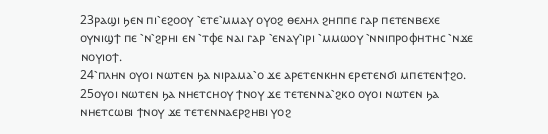23ⲣⲁϣⲓ ϧⲉⲛ ⲡⲓ⳿ⲉϩⲟⲟⲩ ⳿ⲉⲧⲉ⳿ⲙⲙⲁⲩ ⲟⲩⲟϩ ⲑⲉⲗⲏⲗ ϩⲏⲡⲡⲉ ⲅⲁⲣ ⲡⲉⲧⲉⲛⲃⲉⲭⲉ ⲟⲩⲛⲓϣϯ ⲡⲉ ⳿ⲛ⳿ϩⲣⲏⲓ ⲉⲛ ⳿ⲧⲫⲉ ⲛⲁⲓ ⲅⲁⲣ ⳿ⲉⲛⲁⲩ⳿ⲓⲣⲓ ⳿ⲙⲙⲱⲟⲩ ⳿ⲛⲛⲓⲡⲣⲟⲫⲏⲧⲏⲥ ⳿ⲛϫⲉ ⲛⲟⲩⲓⲟϯ.
24⳿ⲡⲗⲏⲛ ⲟⲩⲟⲓ ⲛⲱⲧⲉⲛ ϧⲁ ⲛⲓⲣⲁⲙⲁ⳿ⲟ ϫⲉ ⲁⲣⲉⲧⲉⲛⲕⲏⲛ ⲉⲣⲉⲧⲉⲛϭⲓ ⲙⲡⲉⲧⲉⲛϯϩⲟ.
25ⲟⲩⲟⲓ ⲛⲱⲧⲉⲛ ϧⲁ ⲛⲏⲉⲧⲥⲏⲟⲩ ϯⲛⲟⲩ ϫⲉ ⲧⲉⲧⲉⲛⲛⲁ⳿ϩⲕⲟ ⲟⲩⲟⲓ ⲛⲱⲧⲉⲛ ϧⲁ ⲛⲏⲉⲧⲥⲱⲃⲓ ϯⲛⲟⲩ ϫⲉ ⲧⲉⲧⲉⲛⲛⲁⲉⲣϩⲏⲃⲓ ⲩⲟϩ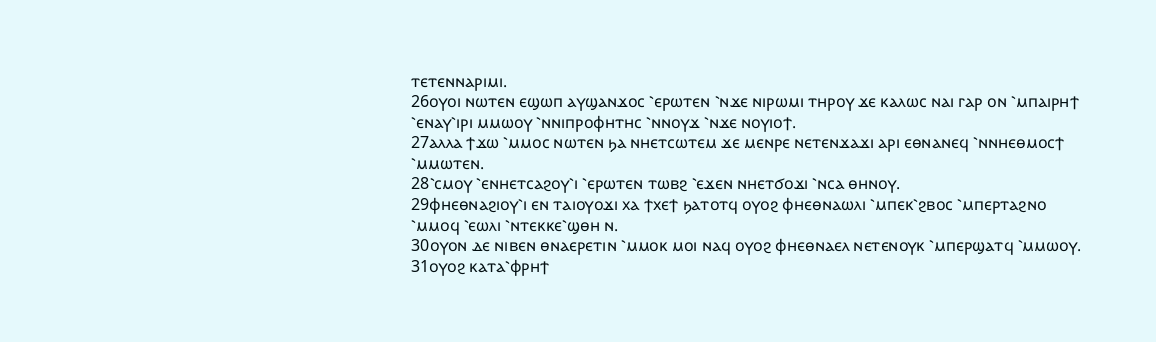ⲧⲉⲧⲉⲛⲛⲁⲣⲓⲙⲓ.
26ⲟⲩⲟⲓ ⲛⲱⲧⲉⲛ ⲉϣⲱⲡ ⲁⲩϣⲁⲛϫⲟⲥ ⳿ⲉⲣⲱⲧⲉⲛ ⳿ⲛϫⲉ ⲛⲓⲣⲱⲙⲓ ⲧⲏⲣⲟⲩ ϫⲉ ⲕⲁⲗⲱⲥ ⲛⲁⲓ ⲅⲁⲣ ⲟⲛ ⳿ⲙⲡⲁⲓⲣⲏϯ ⳿ⲉⲛⲁⲩ⳿ⲓⲣⲓ ⲙⲙⲱⲟⲩ ⳿ⲛⲛⲓⲡⲣⲟⲫⲏⲧⲏⲥ ⳿ⲛⲛⲟⲩϫ ⳿ⲛϫⲉ ⲛⲟⲩⲓⲟϯ.
27ⲁⲗⲗⲁ ϯϫⲱ ⳿ⲙⲙⲟⲥ ⲛⲱⲧⲉⲛ ϧⲁ ⲛⲏⲉⲧⲥⲱⲧⲉⲙ ϫⲉ ⲙⲉⲛⲣⲉ ⲛⲉⲧⲉⲛϫⲁϫⲓ ⲁⲣⲓ ⲉⲑⲛⲁⲛⲉϥ ⳿ⲛⲛⲏⲉⲑⲙⲟⲥϯ ⳿ⲙⲙⲱⲧⲉⲛ.
28⳿ⲥⲙⲟⲩ ⳿ⲉⲛⲏⲉⲧⲥⲁϩⲟⲩ⳿ⲓ ⳿ⲉⲣⲱⲧⲉⲛ ⲧⲱⲃϩ ⳿ⲉϫⲉⲛ ⲛⲏⲉⲧϭⲟϫⲓ ⳿ⲛⲥⲁ ⲑⲏⲛⲟⲩ.
29ⲫⲏⲉⲑⲛⲁϩⲓⲟⲩ⳿ⲓ ⲉⲛ ⲧⲁⲓⲟⲩⲟϫⲓ ⲭⲁ ϯⲭⲉϯ ϧⲁⲧⲟⲧϥ ⲟⲩⲟϩ ⲫⲏⲉⲑⲛⲁⲱⲗⲓ ⳿ⲙⲡⲉⲕ⳿ϩⲃⲟⲥ ⳿ⲙⲡⲉⲣⲧⲁϩⲛⲟ ⳿ⲙⲙⲟϥ ⳿ⲉⲱⲗⲓ ⳿ⲛⲧⲉⲕⲕⲉ⳿ϣⲑⲏ ⲛ.
30ⲟⲩⲟⲛ ⲇⲉ ⲛⲓⲃⲉⲛ ⲑⲛⲁⲉⲣⲉⲧⲓⲛ ⳿ⲙⲙⲟⲕ ⲙⲟⲓ ⲛⲁϥ ⲟⲩⲟϩ ⲫⲏⲉⲑⲛⲁⲉⲗ ⲛⲉⲧⲉⲛⲟⲩⲕ ⳿ⲙⲡⲉⲣϣⲁⲧϥ ⳿ⲙⲙⲱⲟⲩ.
31ⲟⲩⲟϩ ⲕⲁⲧⲁ⳿ⲫⲣⲏϯ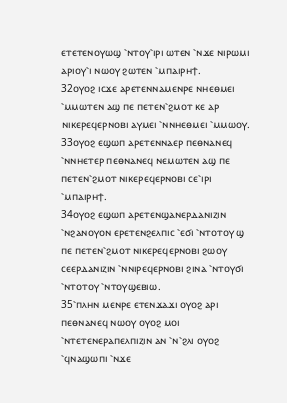ⲉⲧⲉⲧⲉⲛⲟⲩⲱϣ ⳿ⲛⲧⲟⲩ⳿ⲓⲣⲓ ⲱⲧⲉⲛ ⳿ⲛϫⲉ ⲛⲓⲣⲱⲙⲓ ⲁⲣⲓⲟⲩ⳿ⲓ ⲛⲱⲟⲩ ϩⲱⲧⲉⲛ ⳿ⲙⲡⲁⲓⲣⲏϯ.
32ⲟⲩⲟϩ ⲓⲥϫⲉ ⲁⲣⲉⲧⲉⲛⲛⲁⲙⲉⲛⲣⲉ ⲛⲏⲉⲑⲙⲉⲓ ⳿ⲙⲙⲱⲧⲉⲛ ⲁϣ ⲡⲉ ⲡⲉⲧⲉⲛ⳿ϩⲙⲟⲧ ⲕⲉ ⲁⲣ ⲛⲓⲕⲉⲣⲉϥⲉⲣⲛⲟⲃⲓ ⲁⲩⲙⲉⲓ ⳿ⲛⲛⲏⲉⲑⲙⲉⲓ ⳿ⲙⲙⲱⲟⲩ.
33ⲟⲩⲟϩ ⲉϣⲱⲡ ⲁⲣⲉⲧⲉⲛⲛⲁⲉⲣ ⲡⲉⲑⲛⲁⲛⲉϥ ⳿ⲛⲛⲏⲉⲧⲉⲣ ⲡⲉⲑⲛⲁⲛⲉϥ ⲛⲉⲙⲱⲧⲉⲛ ⲁϣ ⲡⲉ ⲡⲉⲧⲉⲛ⳿ϩⲙⲟⲧ ⲛⲓⲕⲉⲣⲉϥⲉⲣⲛⲟⲃⲓ ⲥⲉ⳿ⲓⲣⲓ ⳿ⲙⲡⲁⲓⲣⲏϯ.
34ⲟⲩⲟϩ ⲉϣⲱⲡ ⲁⲣⲉⲧⲉⲛϣⲁⲛⲉⲣⲇⲁⲛⲓⲍⲓⲛ ⳿ⲛϩⲁⲛⲟⲩⲟⲛ ⲉⲣⲉⲧⲉⲛϩⲉⲗⲡⲓⲥ ⳿ⲉϭⲓ ⳿ⲛⲧⲟⲧⲟⲩ ϣ ⲡⲉ ⲡⲉⲧⲉⲛ⳿ϩⲙⲟⲧ ⲛⲓⲕⲉⲣⲉϥⲉⲣⲛⲟⲃⲓ ϩⲱⲟⲩ ⲥⲉⲉⲣⲇⲁⲛⲓⲍⲓⲛ ⳿ⲛⲛⲓⲣⲉϥⲉⲣⲛⲟⲃⲓ ϩⲓⲛⲁ ⳿ⲛⲧⲟⲩϭⲓ ⳿ⲛⲧⲟⲧⲟⲩ ⳿ⲛⲧⲟⲩϣⲉⲃⲓⲱ.
35⳿ⲡⲗⲏⲛ ⲙⲉⲛⲣⲉ ⲉⲧⲉⲛϫⲁϫⲓ ⲟⲩⲟϩ ⲁⲣⲓ ⲡⲉⲑⲛⲁⲛⲉϥ ⲛⲱⲟⲩ ⲟⲩⲟϩ ⲙⲟⲓ ⳿ⲛⲧⲉⲧⲉⲛⲉⲣⲁⲡⲉⲗⲡⲓⲍⲓⲛ ⲁⲛ ⳿ⲛ⳿ϩⲗⲓ ⲟⲩⲟϩ ⳿ϥⲛⲁϣⲱⲡⲓ ⳿ⲛϫⲉ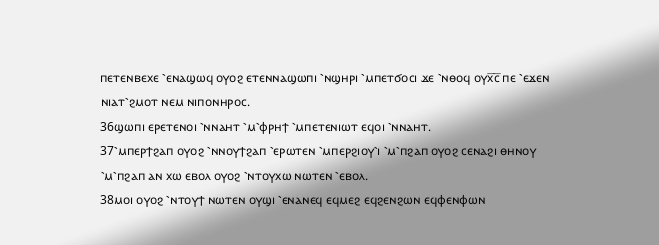ⲡⲉⲧⲉⲛⲃⲉⲭⲉ ⳿ⲉⲛⲁϣⲱϥ ⲟⲩⲟϩ ⲉⲧⲉⲛⲛⲁϣⲱⲡⲓ ⳿ⲛϣⲏⲣⲓ ⳿ⲙⲡⲉⲧϭⲟⲥⲓ ϫⲉ ⳿ⲛⲑⲟϥ ⲟⲩⲭ̅ⲥ̅ ⲡⲉ ⳿ⲉϫⲉⲛ ⲛⲓⲁⲧ⳿ϩⲙⲟⲧ ⲛⲉⲙ ⲛⲓⲡⲟⲛⲏⲣⲟⲥ.
36ϣⲱⲡⲓ ⲉⲣⲉⲧⲉⲛⲟⲓ ⳿ⲛⲛⲁⲏⲧ ⳿ⲙ⳿ⲫⲣⲏϯ ⳿ⲙⲡⲉⲧⲉⲛⲓⲱⲧ ⲉϥⲟⲓ ⳿ⲛⲛⲁⲏⲧ.
37⳿ⲙⲡⲉⲣϯϩⲁⲡ ⲟⲩⲟϩ ⳿ⲛⲛⲟⲩϯϩⲁⲡ ⳿ⲉⲣⲱⲧⲉⲛ ⳿ⲙⲡⲉⲣϩⲓⲟⲩ⳿ⲓ ⳿ⲙ⳿ⲡϩⲁⲡ ⲟⲩⲟϩ ⲥⲉⲛⲁϩⲓ ⲑⲏⲛⲟⲩ ⳿ⲙ⳿ⲡϩⲁⲡ ⲁⲛ ⲭⲱ ⲉⲃⲟⲗ ⲟⲩⲟϩ ⳿ⲛⲧⲟⲩⲭⲱ ⲛⲱⲧⲉⲛ ⳿ⲉⲃⲟⲗ.
38ⲙⲟⲓ ⲟⲩⲟϩ ⳿ⲛⲧⲟⲩϯ ⲛⲱⲧⲉⲛ ⲟⲩϣⲓ ⳿ⲉⲛⲁⲛⲉϥ ⲉϥⲙⲉϩ ⲉϥϩⲉⲛϩⲱⲛ ⲉϥⲫⲉⲛⲫⲱⲛ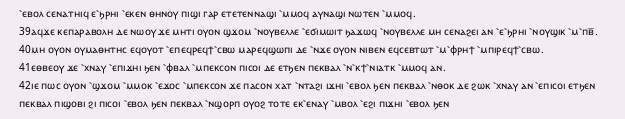⳿ⲉⲃⲟⲗ ⲥⲉⲛⲁⲧⲏⲓϥ ⲉ⳿ϧⲣⲏⲓ ⳿ⲉⲕⲉⲛ ⲑⲏⲛⲟⲩ ⲡⲓϣⲓ ⲅⲁⲣ ⲉⲧⲉⲧⲉⲛⲛⲁϣⲓ ⳿ⲙⲙⲟϥ ⲁⲩⲛⲁϣⲓ ⲛⲱⲧⲉⲛ ⳿ⲙⲙⲟϥ.
39ⲁϥϫⲉ ⲕⲉⲡⲁⲣⲁⲃⲟⲗⲏ ⲇⲉ ⲛⲱⲟⲩ ϫⲉ ⲙⲏⲧⲓ ⲟⲩⲟⲛ ϣϫⲟⲙ ⳿ⲛⲟⲩⲃⲉⲗⲗⲉ ⳿ⲉϭⲓⲙⲱⲓⲧ ϧⲁϫⲱϥ ⳿ⲛⲟⲩⲃⲉⲗⲗⲉ ⲙⲏ ⲥⲉⲛⲁϩⲉⲓ ⲁⲛ ⳿ⲉ⳿ϧⲣⲏⲓ ⳿ⲛⲟⲩϣⲓⲕ ⳿ⲙ⳿ⲡⲃ̅.
40ⲙⲏ ⲟⲩⲟⲛ ⲟⲩⲙⲁⲑⲏⲧⲏⲥ ⲉϥⲟⲩⲟⲧ ⳿ⲉⲡⲉϥⲣⲉϥϯ⳿ⲥⲃⲱ ⲙⲁⲣⲉϥϣⲱⲡⲓ ⲇⲉ ⳿ⲛϫⲉ ⲟⲩⲟⲛ ⲛⲓⲃⲉⲛ ⲉϥⲥⲉⲃⲧⲱⲧ ⳿ⲙ⳿ⲫⲣⲏϯ ⳿ⲙⲡⲓⲣⲉϥϯ⳿ⲥⲃⲱ.
41ⲉⲑⲃⲉⲟⲩ ϫⲉ ⳿ⲭⲛⲁⲩ ⳿ⲉⲡⲓϫⲏⲓ ϧⲉⲛ ⳿ⲫⲃⲁⲗ ⳿ⲙⲡⲉⲕⲥⲟⲛ ⲡⲓⲥⲟⲓ ⲇⲉ ⲉⲧϧⲉⲛ ⲡⲉⲕⲃⲁⲗ ⳿ⲛ⳿ⲕϯ⳿ⲛⲓⲁⲧⲕ ⳿ⲙⲙⲟϥ ⲁⲛ.
42ⲓⲉ ⲡⲱⲥ ⲟⲩⲟⲛ ⳿ϣϫⲟⲙ ⳿ⲙⲙⲟⲕ ⳿ⲉϫⲟⲥ ⳿ⲙⲡⲉⲕⲥⲟⲛ ϫⲉ ⲡⲁⲥⲟⲛ ⲭⲁⲧ ⳿ⲛⲧⲁϩⲓ ⲓϫⲏⲓ ⳿ⲉⲃⲟⲗ ϧⲉⲛ ⲡⲉⲕⲃⲁⲗ ⳿ⲛⲑⲟⲕ ⲇⲉ ϩⲱⲕ ⳿ⲭⲛⲁⲩ ⲁⲛ ⳿ⲉⲡⲓⲥⲟⲓ ⲉⲧϧⲉⲛ ⲡⲉⲕⲃⲁⲗ ⲡⲓϣⲟⲃⲓ ϩⲓ ⲡⲓⲥⲟⲓ ⳿ⲉⲃⲟⲗ ϧⲉⲛ ⲡⲉⲕⲃⲁⲗ ⳿ⲛϣⲟⲣⲡ ⲟⲩⲟϩ ⲧⲟⲧⲉ ⲉⲕ⳿ⲉⲛⲁⲩ ⳿ⲙⲃⲟⲗ ⳿ⲉϩⲓ ⲡⲓϫⲏⲓ ⳿ⲉⲃⲟⲗ ϧⲉⲛ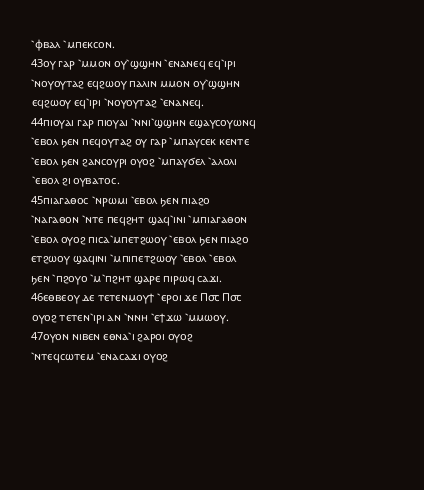⳿ⲫⲃⲁⲗ ⳿ⲙⲡⲉⲕⲥⲟⲛ.
43ⲟⲩ ⲅⲁⲣ ⳿ⲙⲙⲟⲛ ⲟⲩ⳿ϣϣⲏⲛ ⳿ⲉⲛⲁⲛⲉϥ ⲉϥ⳿ⲓⲣⲓ ⳿ⲛⲟⲩⲟⲩⲧⲁϩ ⲉϥϩⲱⲟⲩ ⲡⲁⲗⲓⲛ ⲙⲙⲟⲛ ⲟⲩ⳿ϣϣⲏⲛ ⲉϥϩⲱⲟⲩ ⲉϥ⳿ⲓⲣⲓ ⳿ⲛⲟⲩⲟⲩⲧⲁϩ ⳿ⲉⲛⲁⲛⲉϥ.
44ⲡⲓⲟⲩⲁⲓ ⲅⲁⲣ ⲡⲓⲟⲩⲁⲓ ⳿ⲛⲛⲓ⳿ϣϣⲏⲛ ⲉϣⲁⲩⲥⲟⲩⲱⲛϥ ⳿ⲉⲃⲟⲗ ϧⲉⲛ ⲡⲉϥⲟⲩⲧⲁϩ ⲟⲩ ⲅⲁⲣ ⳿ⲙⲡⲁⲩⲥⲉⲕ ⲕⲉⲛⲧⲉ ⳿ⲉⲃⲟⲗ ϧⲉⲛ ϩⲁⲛⲥⲟⲩⲣⲓ ⲟⲩⲟϩ ⳿ⲙⲡⲁⲩϭⲉⲗ ⳿ⲁⲗⲟⲗⲓ ⳿ⲉⲃⲟⲗ ϩⲓ ⲟⲩⲃⲁⲧⲟⲥ.
45ⲡⲓⲁⲅⲁⲑⲟⲥ ⳿ⲛⲣⲱⲙⲓ ⳿ⲉⲃⲟⲗ ϧⲉⲛ ⲡⲓⲁϩⲟ ⳿ⲛⲁⲅⲁⲑⲟⲛ ⳿ⲛⲧⲉ ⲡⲉϥϩⲏⲧ ϣⲁϥ⳿ⲓⲛⲓ ⳿ⲙⲡⲓⲁⲅⲁⲑⲟⲛ ⳿ⲉⲃⲟⲗ ⲟⲩⲟϩ ⲡⲓⲥⲁ⳿ⲙⲡⲉⲧϩⲱⲟⲩ ⳿ⲉⲃⲟⲗ ϧⲉⲛ ⲡⲓⲁϩⲟ ⲉⲧϩⲱⲟⲩ ϣⲁϥⲓⲛⲓ ⳿ⲙⲡⲓⲡⲉⲧϩⲱⲟⲩ ⳿ⲉⲃⲟⲗ ⳿ⲉⲃⲟⲗ ϧⲉⲛ ⳿ⲡϩⲟⲩⲟ ⳿ⲙ⳿ⲡϩⲏⲧ ϣⲁⲣⲉ ⲡⲓⲣⲱϥ ⲥⲁϫⲓ.
46ⲉⲑⲃⲉⲟⲩ ⲇⲉ ⲧⲉⲧⲉⲛⲙⲟⲩϯ ⳿ⲉⲣⲟⲓ ϫⲉ Ⲡ⳪ Ⲡ⳪ ⲟⲩⲟϩ ⲧⲉⲧⲉⲛ⳿ⲓⲣⲓ ⲁⲛ ⳿ⲛⲛⲏ ⳿ⲉϯϫⲱ ⳿ⲙⲙⲱⲟⲩ.
47ⲟⲩⲟⲛ ⲛⲓⲃⲉⲛ ⲉⲑⲛⲁ⳿ⲓ ϩⲁⲣⲟⲓ ⲟⲩⲟϩ ⳿ⲛⲧⲉϥⲥⲱⲧⲉⲙ ⳿ⲉⲛⲁⲥⲁϫⲓ ⲟⲩⲟϩ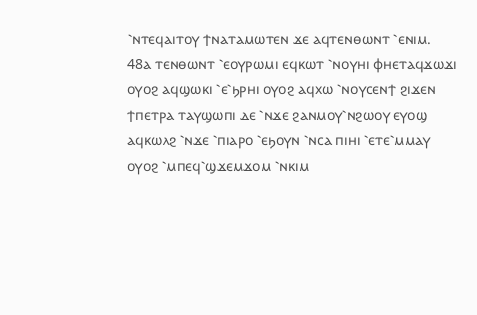⳿ⲛⲧⲉϥⲁⲓⲧⲟⲩ ϯⲛⲁⲧⲁⲙⲱⲧⲉⲛ ϫⲉ ⲁϥⲧⲉⲛⲑⲱⲛⲧ ⳿ⲉⲛⲓⲙ.
48ⲁ ⲧⲉⲛⲑⲱⲛⲧ ⳿ⲉⲟⲩⲣⲱⲙⲓ ⲉϥⲕⲱⲧ ⳿ⲛⲟⲩⲏⲓ ⲫⲏⲉⲧⲁϥϫⲱϫⲓ ⲟⲩⲟϩ ⲁϥϣⲱⲕⲓ ⳿ⲉ⳿ϧⲣⲏⲓ ⲟⲩⲟϩ ⲁϥⲭⲱ ⳿ⲛⲟⲩⲥⲉⲛϯ ϩⲓϫⲉⲛ ϯⲡⲉⲧⲣⲁ ⲧⲁⲩϣⲱⲡⲓ ⲇⲉ ⳿ⲛϫⲉ ϩⲁⲛⲙⲟⲩ⳿ⲛϩⲱⲟⲩ ⲉⲩⲟϣ ⲁϥⲕⲱⲗϩ ⳿ⲛϫⲉ ⳿ⲡⲓⲁⲣⲟ ⳿ⲉϧⲟⲩⲛ ⳿ⲛⲥⲁ ⲡⲓⲏⲓ ⳿ⲉⲧⲉ⳿ⲙⲙⲁⲩ ⲟⲩⲟϩ ⳿ⲙⲡⲉϥ⳿ϣϫⲉⲙϫⲟⲙ ⳿ⲛⲕⲓⲙ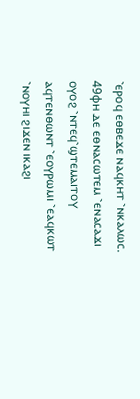⳿ⲉⲣⲟϥ ⲉⲑⲃⲉϫⲉ ⲛⲁϥⲕⲏⲧ ⳿ⲛⲕⲁⲗⲱⲥ.
49ⲫⲏ ⲇⲉ ⲉⲑⲛⲁⲥⲱⲧⲉⲙ ⳿ⲉⲛⲁⲥⲁϫⲓ ⲟⲩⲟϩ ⳿ⲛⲧⲉϥ⳿ϣⲧⲉⲙⲁⲓⲧⲟⲩ ⲁϥⲧⲉⲛⲑⲱⲛⲧ ⳿ⲉⲟⲩⲣⲱⲙⲓ ⳿ⲉⲁϥⲕⲱⲧ ⳿ⲛⲟⲩⲏⲓ ϩⲓϫⲉⲛ ⲓⲕⲁϩⲓ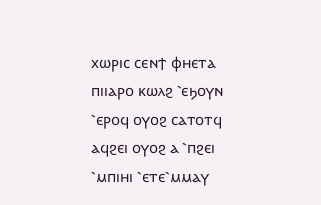ⲭⲱⲣⲓⲥ ⲥⲉⲛϯ ⲫⲏⲉⲧⲁ ⲡⲓⲓⲁⲣⲟ ⲕⲱⲗϩ ⳿ⲉϧⲟⲩⲛ ⳿ⲉⲣⲟϥ ⲟⲩⲟϩ ⲥⲁⲧⲟⲧϥ ⲁϥϩⲉⲓ ⲟⲩⲟϩ ⲁ ⳿ⲡϩⲉⲓ ⳿ⲙⲡⲓⲏⲓ ⳿ⲉⲧⲉ⳿ⲙⲙⲁⲩ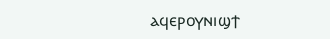ⲁϥⲉⲣⲟⲩⲛⲓϣϯ